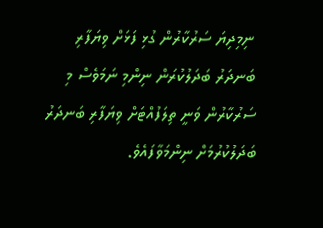ނިމިދިޔަ ސަރުކާރުން ގުޅި ފަޅަށް ވިޔަފާރި ބަނދަރު ބަދަލުކުރަން ނިންމި ނަމަވެސް މި ސަރުކާރުން ވަނީ ތިލަފުއްޓަށް ވިޔަފާރި ބަނދަރު ބަދަލުކުރުމަށް ނިންމަވާފައެވެ.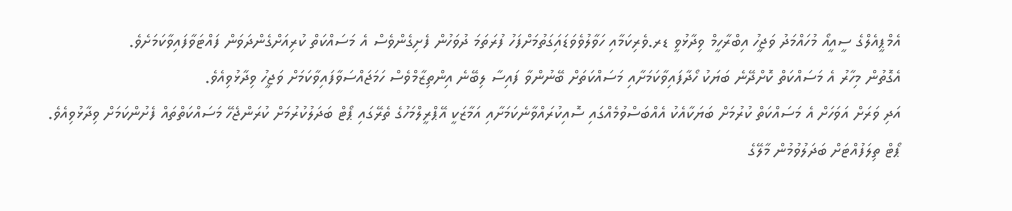އެމްޕީއެލްގެ ސީއީއޯ މުހައްމަދު ވަޖީހު އިބްރާހީމް ވިދާޅުވީ ޑރ.ވެރިކަމާއި ހަވާލުވެވަޑައިަގަތުމަށްފަހު ފުރަތަމަ ދުވަހުން ފެށިގެންވެސް އެ މަސައްކަތް ކުރިއަށްގެންދަވަން ފައްޓަވާފައިވާކަމަށެވެ.
އެގޮތުން މިހާރު އެ މަސައްކަތް ކޮށްދޭނެ ބަޔަކު ހޯދާފައިވާކަމަށާއި މަސައްކަތަށް ބޭނުންވާ ފައިސާ ލިބޭނެ އިންތިޒާމްވެސް ހަމަޖައްސަވާފައިވާކަމަށް ވަޖީހު ވިދާޅުވިއެވެ.
އަދި ވަރަށް އަވަހަށް އެ މަސައްކަތް ކުރުމަށް ބަޔަކާއެކު އެއްބަސްވުމެއްގައި ސޮއިކުރައްވާނެކަމަށާއި އަމާޒަކީ އޭޕްރީލްމަހުގެ ތެރޭގައި ޕޯޓް ބަދަލުކުރުމަށް ކުރަންޖެހޭ މަސައްކަތްތައް ފެށުންކަމަށް ވިދާޅުވިއެވެ.
ޕޯޓް ތިލަފުއްޓަށް ބަދަލުވުމުން މާލޭގެ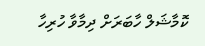ކޮމާޝަލް ހާބަރަށް ދިމާވާ ހުރިހާ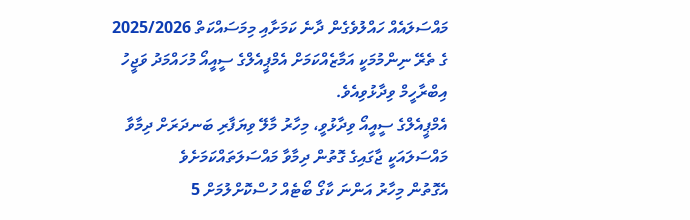މައްސަލައެއް ހައްލުވެގެން ދާނެ ކަމަށާއި މިމަސައްކަތް 2025/2026 ގެ ތެރޭ ނިންމުމަކީ އަމާޒެއްކަމަށް އެމްޕީއެލްގެ ސީއީއޯ މުހައްމަދު ވަޖީހު އިބްރާހީމް ވިދާޅުވިއެވެ.
އެމްޕީއެލްގެ ސީއީއޯ ވިދާޅުވީ، މިހާރު މާލޭ ވިޔަފާރި ބަނދަރަށް ދިމާވާ މައްސަލައަކީ ޖާގައިގެ ގޮތުން ދިމާވާ މައްސަލަތައްކަމަށެވެ
އެގޮތުން މިހާރު އަންނަ ކާގޯ ބޯޓެއް ހުސްކޮށްލުމަށް 5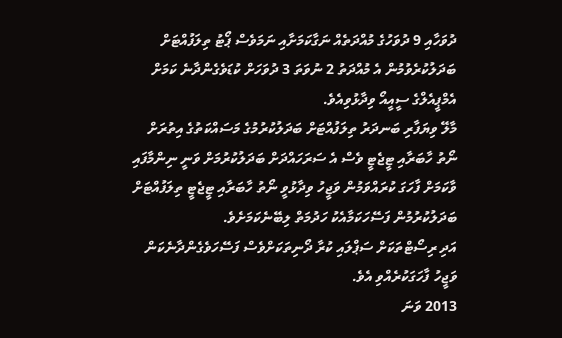ދުވަހާއި 9 ދުވަހުގެ މުއްދަތެއް ނަގާކަމަށާއި ނަމަވެސް ޕޯޓު ތިލަފުއްޓަށް ބަދަލުކުރެވުމުން އެ މުއްދަތު 2 ނުވަތަ 3 ދުވަހަށް ކުޑަވެގެންދާނެ ކަމަށް އެމްޕީއެލްގެ ސީއީއޯ ވިދާޅުވިއެވެ.
މާލޭ ވިޔަފާރި ބަނދަރު ތިލަފުއްޓަށް ބަދަލުކުރުމުގެ މަސައްކަތުގެ އިތުރަށް ނޯތު ހާބަރާއި ޓީޖެޓީ ވެސް އެ ސަރަހައްދަށް ބަދަލުކުރުމަށް ވަނީ ނިންމާފައި ވާކަމަށް ފާހަގަ ކުރައްވަމުން ވަޖީހު ވިދާޅުވީ ނޯތު ހާބަރާއި ޓީޖެޓީ ތިލަފުއްޓަށް ބަދަލުކުރުމުން ފަސޭހަކަމާއެކު ހަދުމަތް ލިބޭނެކަމަށެވެ.
އަދި ރިސޯޓްތަކަށް ސަޕްލައި ކުރާ ދޯނިތަކަށްވެސް ފަސޭހަވެގެންދާނެކަން ވަޖީހު ފާހަގަކުރެއްވި އެވެ.
2013 ވަނަ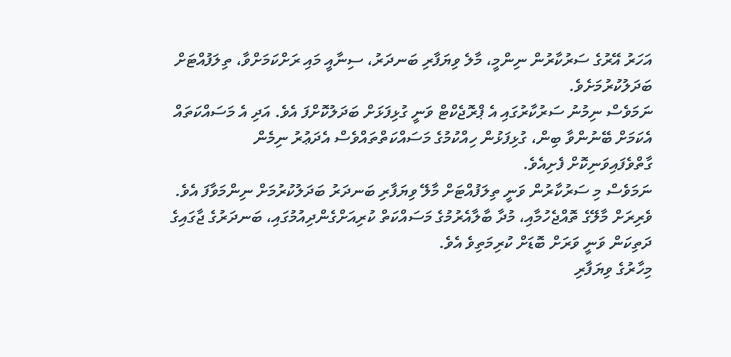އަހަރު އޭރުގެ ސަރުކާރުން ނިންމީ، މާލެ ވިޔަފާރި ބަނދަރު، ސިނާއީ މައި ރަށްކަމަށްވާ، ތިލަފުއްޓަށް ބަދަލުކުރުމަށެވެ.
ނަމަވެސް ނިމުނު ސަރުކާރުގައި އެ ޕްރޮޖެކްޓް ވަނީ ގުޅިފަޅަށް ބަދަލުކޮށްފަ އެވެ. އަދި އެ މަސައްކަތައް އެކަމަށް ބޭނުންވާ ބިން، ގުޅިފަޅުން ހިއްކުމުގެ މަސައްކަތްތައްވެސް އެދަޢުރު ނިމެން ގާތްވެފައިވަނިކޮށް ފެށިއެވެ.
ނަމަވެސް މި ސަރުކާރުން ވަނީ ތިލަފުއްޓަށް މާލޭ ވިޔަފާރި ބަނދަރު ބަދަލުކުރުމަށް ނިންމަވާފަ އެވެ.
ވެރިރަށް މާލޭގެ ތޮއްޖެހުމާއި، މުދާ ބާލާއެރުމުގެ މަސައްކަތް ކުރިއަށްގެންދިއުމުގައި، ބަނދަރުގެ ޖާގައިގެ ދަތިކަން ވަނީ ވަރަށް ބޮޑަށް ކުރިމަތިވެ އެވެ.
މިހާރުގެ ވިޔަފާރި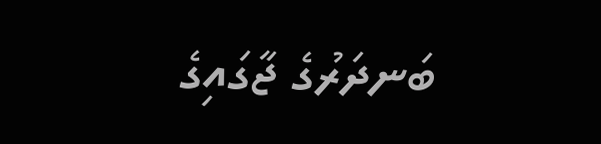ބަނދަރުގެ ޖާގައިގެ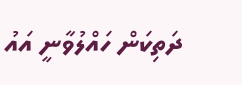ދަތިކަން ހައްލުވާނީ އައު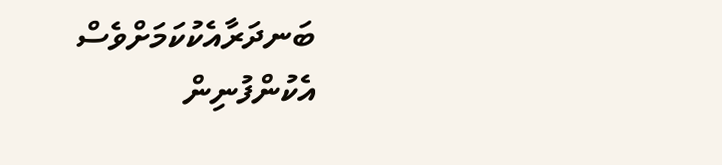ބަނދަރާއެކުކަމަށްވެސް އެކުންފުނިން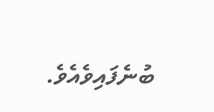ބުނެފައިވެއެވެ.